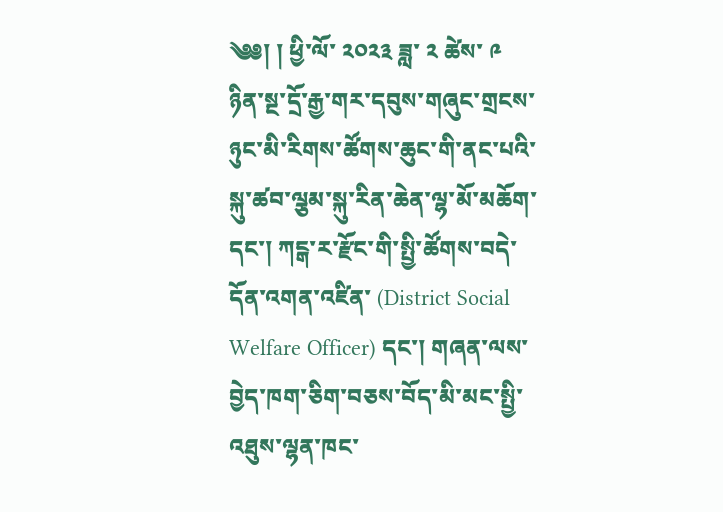༄༅། ། ཕྱི་ལོ་ ༢༠༢༣ ཟླ་ ༢ ཚེས་ ༩ ཉིན་སྔ་དྲོ་རྒྱ་གར་དབུས་གཞུང་གྲངས་ཉུང་མི་རིགས་ཚོགས་ཆུང་གི་ནང་པའི་སྐུ་ཚབ་ལྕམ་སྐུ་རིན་ཆེན་ལྷ་མོ་མཆོག་དང་། ཀངྒ་ར་རྫོང་གི་སྤྱི་ཚོགས་བདེ་དོན་འགན་འཛིན་ (District Social Welfare Officer) དང་། གཞན་ལས་བྱེད་ཁག་ཅིག་བཅས་བོད་མི་མང་སྤྱི་འཐུས་ལྷན་ཁང་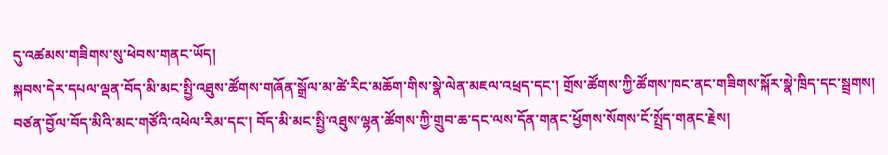དུ་འཚམས་གཟིགས་སུ་ཕེབས་གནང་ཡོད།
སྐབས་དེར་དཔལ་ལྡན་བོད་མི་མང་སྤྱི་འཐུས་ཚོགས་གཞོན་སྒྲོལ་མ་ཚེ་རིང་མཆོག་གིས་སྣེ་ལེན་མཇལ་འཕྲད་དང་། གྲོས་ཚོགས་ཀྱི་ཚོགས་ཁང་ནང་གཟིགས་སྐོར་སྣེ་ཁྲིད་དང་སྦྲགས། བཙན་བྱོལ་བོད་མིའི་མང་གཙོའི་འཕེལ་རིམ་དང་། བོད་མི་མང་སྤྱི་འཐུས་ལྷན་ཚོགས་ཀྱི་གྲུབ་ཆ་དང་ལས་དོན་གནང་ཕྱོགས་སོགས་ངོ་སྤྲོད་གནང་རྗེས།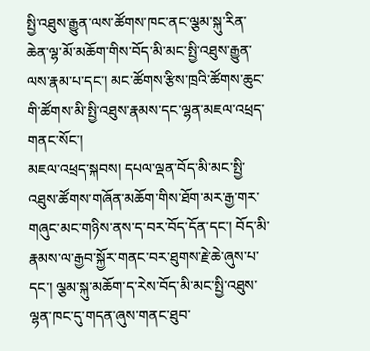སྤྱི་འཐུས་རྒྱུན་ལས་ཚོགས་ཁང་ནང་ལྕམ་སྐུ་རིན་ཆེན་ལྷ་མོ་མཆོག་གིས་བོད་མི་མང་སྤྱི་འཐུས་རྒྱུན་ལས་རྣམ་པ་དང་། མང་ཚོགས་རྩིས་ཁྲའི་ཚོགས་ཆུང་གི་ཚོགས་མི་སྤྱི་འཐུས་རྣམས་དང་ལྷན་མཇལ་འཕྲད་གནང་སོང་།
མཇལ་འཕྲད་སྐབས། དཔལ་ལྡན་བོད་མི་མང་སྤྱི་འཐུས་ཚོགས་གཞོན་མཆོག་གིས་ཐོག་མར་རྒྱ་གར་གཞུང་མང་གཉིས་ནས་ད་བར་བོད་དོན་དང་། བོད་མི་རྣམས་ལ་རྒྱབ་སྐྱོར་གནང་བར་ཐུགས་རྗེ་ཆེ་ཞུས་པ་དང་། ལྕམ་སྐུ་མཆོག་ད་རེས་བོད་མི་མང་སྤྱི་འཐུས་ལྷན་ཁང་དུ་གདན་ཞུས་གནང་ཐུབ་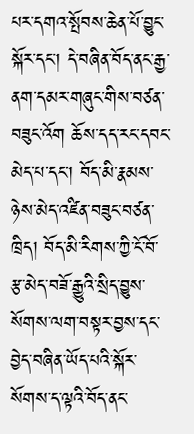པར་དགའ་སྤོབས་ཆེན་པོ་བྱུང་སྐོར་དང་། དེ་བཞིན་བོད་ནང་རྒྱ་ནག་དམར་གཞུང་གིས་བཙན་བཟུང་འོག ཆོས་དད་རང་དབང་མེད་པ་དང་། བོད་མི་རྣམས་ཉེས་མེད་འཛིན་བཟུང་བཙན་ཁྲིད། བོད་མི་རིགས་ཀྱི་ངོ་བོ་རྩ་མེད་བཟོ་རྒྱུའི་སྲིད་བྱུས་སོགས་ལག་བསྟར་བྱས་དང་བྱེད་བཞིན་ཡོད་པའི་སྐོར་སོགས་ད་ལྟའི་བོད་ནང་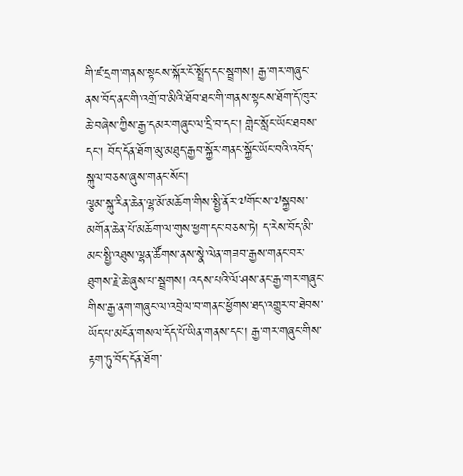གི་ཛ་དྲག་གནས་སྟངས་སྐོར་ངོ་སྤྲོད་དང་སྦྲགས། རྒྱ་གར་གཞུང་ནས་བོད་ནང་གི་འགྲོ་བ་མིའི་ཐོབ་ཐང་གི་གནས་སྟངས་ཐོག་དོ་ཁུར་ཆེ་བཞེས་ཀྱིས་རྒྱ་དམར་གཞུང་ལ་དྲི་བ་དང་། གླེང་སློང་ཡོང་ཐབས་དང་། བོད་དོན་ཐོག་མུ་མཐུད་རྒྱབ་སྐྱོར་གནང་སྐྱོང་ཡོང་བའི་འབོད་སྐུལ་བཅས་ཞུས་གནང་སོང་།
ལྕམ་སྐུ་རིན་ཆེན་ལྷ་མོ་མཆོག་གིས་སྤྱི་ནོར་༧གོང་ས་༧སྐྱབས་མགོན་ཆེན་པོ་མཆོག་ལ་གུས་ཕྱག་དང་བཅས་ཏེ། ད་རེས་བོད་མི་མང་སྤྱི་འཐུས་ལྷན་ཚོགས་ནས་སྣེ་ལེན་གཟབ་རྒྱས་གནང་བར་ཐུགས་རྗེ་ཆེ་ཞུས་པ་སྦྲགས། འདས་པའི་ལོ་ཤས་ནང་རྒྱ་གར་གཞུང་གིས་རྒྱ་ནག་གཞུང་ལ་འབྲེལ་བ་གནང་ཕྱོགས་ཐད་འགྱུར་བ་ཐེབས་ཡོད་པ་མངོན་གསལ་དོད་པོ་ཡིན་གནས་དང་། རྒྱ་གར་གཞུང་གིས་རྟག་ཏུ་བོད་དོན་ཐོག་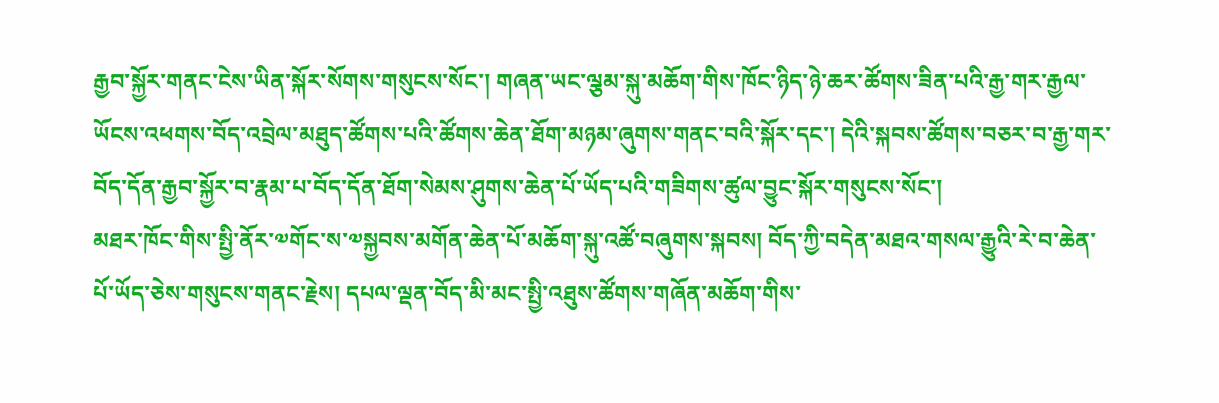རྒྱབ་སྐྱོར་གནང་ངེས་ཡིན་སྐོར་སོགས་གསུངས་སོང་། གཞན་ཡང་ལྕམ་སྐུ་མཆོག་གིས་ཁོང་ཉིད་ཉེ་ཆར་ཚོགས་ཟིན་པའི་རྒྱ་གར་རྒྱལ་ཡོངས་འཕགས་བོད་འབྲེལ་མཐུད་ཚོགས་པའི་ཚོགས་ཆེན་ཐོག་མཉམ་ཞུགས་གནང་བའི་སྐོར་དང་། དེའི་སྐབས་ཚོགས་བཅར་བ་རྒྱ་གར་བོད་དོན་རྒྱབ་སྐྱོར་བ་རྣམ་པ་བོད་དོན་ཐོག་སེམས་ཤུགས་ཆེན་པོ་ཡོད་པའི་གཟིགས་ཚུལ་བྱུང་སྐོར་གསུངས་སོང་།
མཐར་ཁོང་གིས་སྤྱི་ནོར་༧གོང་ས་༧སྐྱབས་མགོན་ཆེན་པོ་མཆོག་སྐུ་འཚོ་བཞུགས་སྐབས། བོད་ཀྱི་བདེན་མཐའ་གསལ་རྒྱུའི་རེ་བ་ཆེན་པོ་ཡོད་ཅེས་གསུངས་གནང་རྗེས། དཔལ་ལྡན་བོད་མི་མང་སྤྱི་འཐུས་ཚོགས་གཞོན་མཆོག་གིས་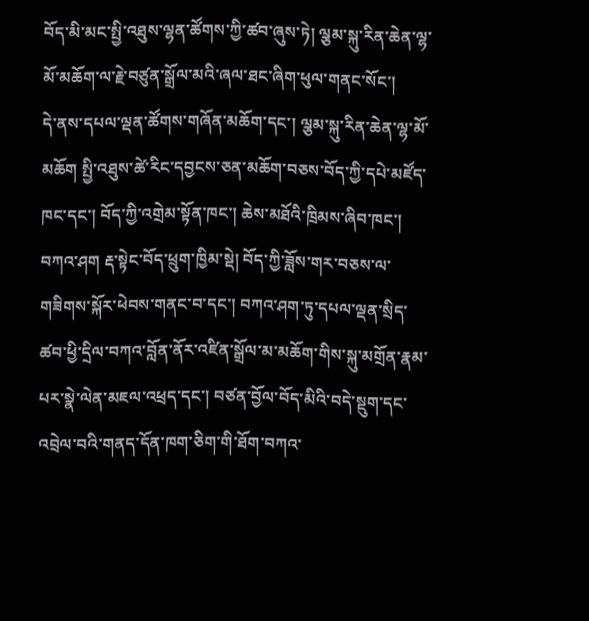བོད་མི་མང་སྤྱི་འཐུས་ལྷན་ཚོགས་ཀྱི་ཚབ་ཞུས་ཏེ། ལྕམ་སྐུ་རིན་ཆེན་ལྷ་མོ་མཆོག་ལ་རྗེ་བཙུན་སྒྲོལ་མའི་ཞལ་ཐང་ཞིག་ཕུལ་གནང་སོང་།
དེ་ནས་དཔལ་ལྡན་ཚོགས་གཞོན་མཆོག་དང་། ལྕམ་སྐུ་རིན་ཆེན་ལྷ་མོ་མཆོག སྤྱི་འཐུས་ཚེ་རིང་དབྱངས་ཅན་མཆོག་བཅས་བོད་ཀྱི་དཔེ་མཛོད་ཁང་དང་། བོད་ཀྱི་འགྲེམ་སྟོན་ཁང་། ཆེས་མཐོའི་ཁྲིམས་ཞིབ་ཁང་། བཀའ་ཤག རྡ་སྟེང་བོད་ཕྲུག་ཁྱིམ་སྡེ། བོད་ཀྱི་ཟློས་གར་བཅས་ལ་གཟིགས་སྐོར་ཕེབས་གནང་བ་དང་། བཀའ་ཤག་ཏུ་དཔལ་ལྡན་སྲིད་ཚབ་ཕྱི་དྲིལ་བཀའ་བློན་ནོར་འཛིན་སྒྲོལ་མ་མཆོག་གིས་སྐུ་མགྲོན་རྣམ་པར་སྣེ་ལེན་མཇལ་འཕྲད་དང་། བཙན་བྱོལ་བོད་མིའི་བདེ་སྡུག་དང་འབྲེལ་བའི་གནད་དོན་ཁག་ཅིག་གི་ཐོག་བཀའ་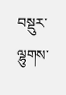བསྡུར་ལྷུགས་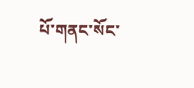པོ་གནང་སོང་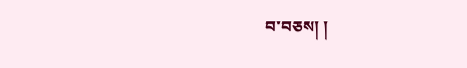བ་བཅས། །